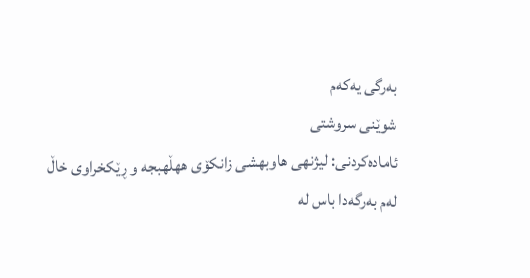بەرگی یەکەم
شوێنی سروشتی
ئامادەکردنی: لیژنهی هاوبهشی زانكۆی ههڵهبجه و ڕێكخراوی خاڵ
لەم بەرگەدا باس لە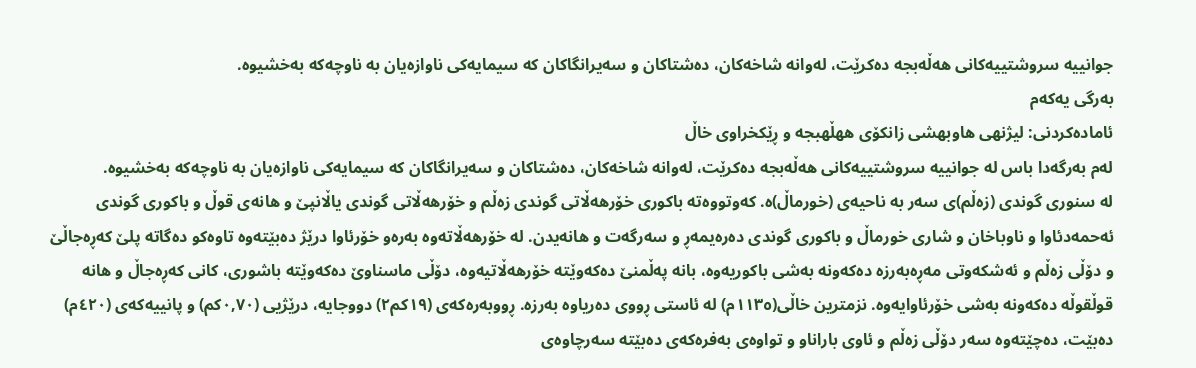جوانییە سروشتییەکانی هەڵەبجە دەکرێت، لەوانە شاخەکان، دەشتاکان و سەیرانگاکان کە سیمایەکی ناوازەیان بە ناوچەکە بەخشیوە.
بەرگی یەکەم
ئامادەکردنی: لیژنهی هاوبهشی زانكۆی ههڵهبجه و ڕێكخراوی خاڵ
لەم بەرگەدا باس لە جوانییە سروشتییەکانی هەڵەبجە دەکرێت، لەوانە شاخەکان، دەشتاکان و سەیرانگاکان کە سیمایەکی ناوازەیان بە ناوچەکە بەخشیوە.
لە سنوری گوندی (زەڵم)ی سەر بە ناحیەی (خورماڵ)ە. کەوتووەتە باکوری خۆرهەڵاتی گوندی زەڵم و خۆرهەڵاتی گوندی یاڵانپێ و هانەی قوڵ و باکوری گوندی ئەحمەدئاوا و ناوباخان و شاری خورماڵ و باکوری گوندی دەرەیمەڕ و سەرگەت و هانەیدن. لە خۆرهەڵاتەوە بەرەو خۆرئاوا درێژ دەبێتەوە تاوەکو دەگاتە پلێ کەڕەجاڵێ و دۆڵی زەڵم و ئەشکەوتی مەڕەبەرزە دەکەونە بەشی باکوریەوە، بانە پەڵمنێ دەکەوێتە خۆرهەڵاتیەوە، دۆڵی ماسناوێ دەکەوێتە باشوری، کانی کەڕەجاڵ و هانە قوڵقوڵە دەکەونە بەشی خۆرئاوایەوە. نزمترین خاڵی(١١٣٥م) لە ئاستی ڕووی دەریاوە بەرزە. ڕووبەرەکەی (١٩کم٢) دووجایە، درێژیی (٠,٧٠کم) و پانییەکەی (٤٢٠م) دەبێت، دەچێتەوە سەر دۆڵی زەڵم و ئاوی باراناو و تواوەی بەفرەکەی دەبێتە سەرچاوەی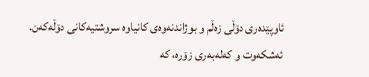ئاوپێدەری دۆڵی زەڵم و بوژاندنەوەی کانیاوە سروشتیەکانی دۆڵەکەن. ئەشکەوت و کەلەبەری زۆرە، کە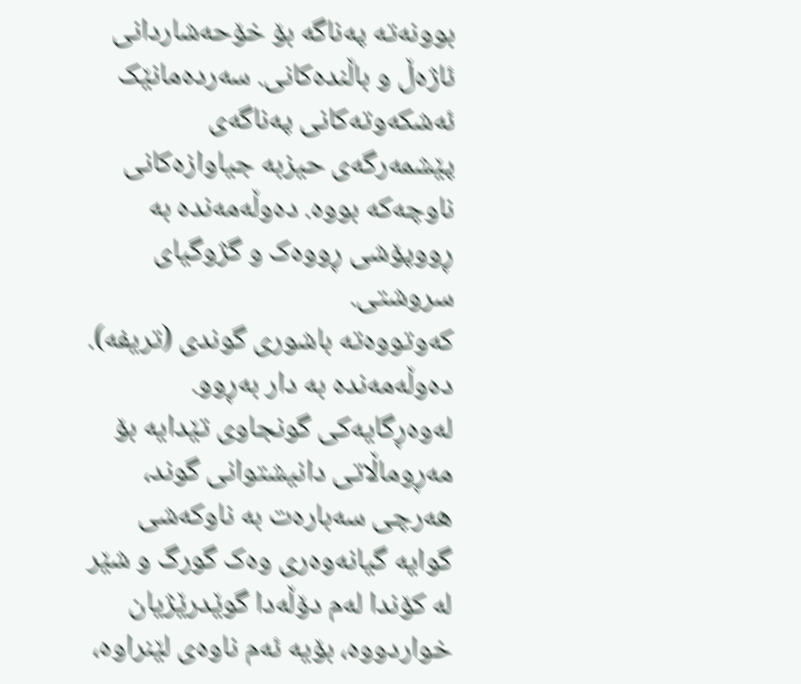بوونەتە پەناگە بۆ خۆحەشاردانی ئاژەڵ و باڵندەکانی. سەردەمانێک ئەشکەوتەکانی پەناگەی پێشمەرگەی حیزبە جیاوازەکانی ناوچەکە بووە. دەوڵەمەندە بە ڕووپۆشی ڕووەک و گژوگیای سروشتی.
کەوتووەتە باشورى گوندی (تریفە). دەوڵەمەندە بە دار بەڕوو. لەوەڕگایەکی گونجاوی تێدایە بۆ مەڕوماڵاتی دانیشتوانی گوند، هەرچی سەبارەت بە ناوکەشی گوایە گیانەوەری وەک گورگ و شێر لە کۆندا لەم دۆڵەدا گوێدرێژیان خواردووە، بۆیە ئەم ناوەی لێنراوە،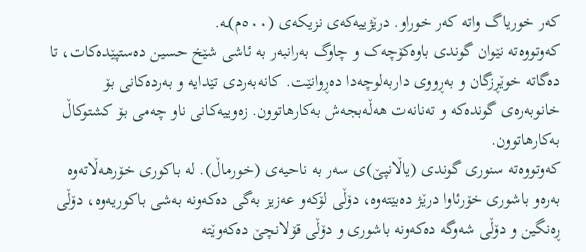کەر خوریاگ واتە کەر خوراو. درێژییەکەی نزيکەى (٥٠٠م)ـە.
کەوتووەتە نێوان گوندی باوەکۆچەک و چاوگ بەرانبەر بە ئاشی شێخ حسین دەستپێدەکات، تا دەگاتە خوێڕزگان و بەڕووی داربەلوچەدا دەڕوانێت. کانەبەردی تێدایە و بەردەکانی بۆ خانوبەرەی گوندەکە و تەنانەت هەڵەبجەش بەکارهاتوون. زەوییەکانی ناو چەمی بۆ کشتوکاڵ بەکارهاتوون.
کەوتووەتە سنوری گوندی (یاڵانپێ)ی سەر بە ناحیەی (خورماڵ). لە باکوری خۆرهەڵاتەوە بەرەو باشوری خۆرئاوا درێژ دەبێتەوە، دۆڵی لۆکەو عەزیز بەگی دەکەونە بەشی باکوریەوە، دۆڵی ڕەنگین و دۆڵی شەوگە دەکەونە باشوری و دۆڵی قۆلانچێ دەکەوێتە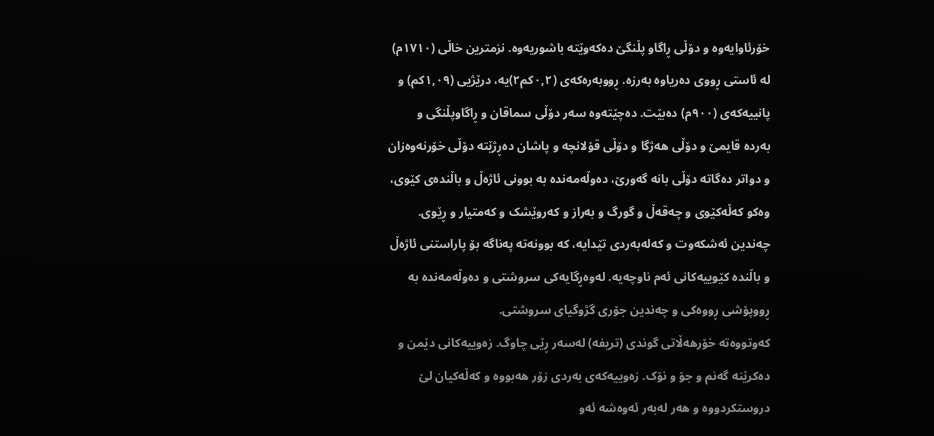خۆرئاوایەوە و دۆڵی ڕاگاو پڵنگێ دەکەوێتە باشوریەوە. نزمترین خاڵی (١٧١٠م) لە ئاستی ڕووی دەریاوە بەرزە. ڕووبەرەکەی (٠,٢کم٢)یە، درێژیی (١,٠٩کم) و پانییەکەی (٩٠٠م) دەبێت. دەچێتەوە سەر دۆڵی سماقان و ڕاگاوپڵنگی و بەردە قایمێ و دۆڵی هەژگا و دۆڵی قۆلانچە و پاشان دەڕژێتە دۆڵی خۆرنەوەزان و دواتر دەگاتە دۆڵی بانە گەورێ، دەوڵەمەندە بە بوونی ئاژەڵ و باڵندەی کێوی، وەکو کەڵەکێوی و چەقەڵ و گورگ و بەراز و کەروێشک و کەمتیار و ڕێوی. چەندین ئەشکەوت و کەلەبەردی تێدایە، کە بوونەتە پەناگە بۆ پاراستنی ئاژەڵ و باڵندە کێوییەکانی ئەم ناوچەیە. لەوەڕگایەکی سروشتی و دەوڵەمەندە بە ڕووپۆشی ڕووەکی و چەندین جۆری گژوگیای سروشتی.
کەوتووەتە خۆرهەڵاتی گوندی (تریفە) لەسەر ڕێی چاوگ. زەويیەکانى دێمن و دەکرێنە گەنم و جۆ و نۆک. زەوییەکەی بەردی زۆر هەبووە و کەڵەکیان لێ دروستکردووە و هەر لەبەر ئەوەشە ئەو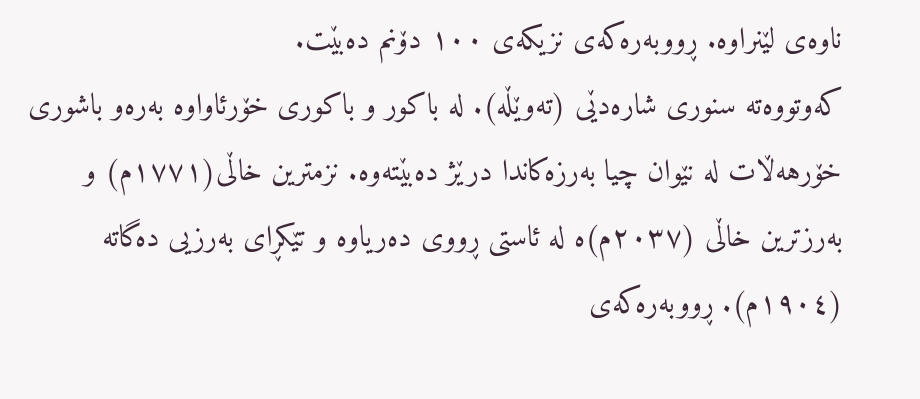ناوەی لێنراوە. ڕووبەرەکەی نزیکەی ١٠٠ دۆنم دەبێت.
کەوتووەتە سنوری شارەدێی (تەوێڵە). لە باکور و باکوری خۆرئاواوە بەرەو باشوری خۆرهەڵات لە نێوان چیا بەرزەکاندا درێژ دەبێتەوە. نزمترین خاڵی(١٧٧١م) و بەرزترین خاڵی (٢٠٣٧م)ە لە ئاستی ڕووی دەریاوە و تێکڕای بەرزیی دەگاتە (١٩٠٤م). ڕووبەرەکەی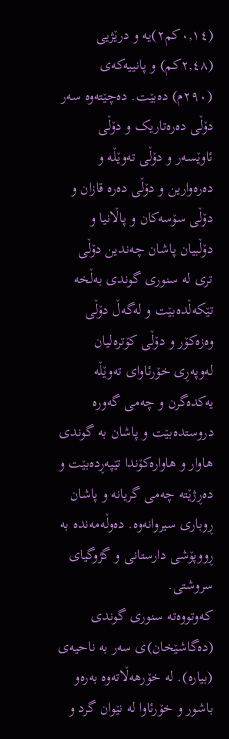(٠,١٤کم٢)یە و درێژیی (٢,٤٨کم) و پانییەکەی (٢٩٠م) دەبێت. دەچێتەوە سەر دۆڵی دەرەتاریک و دۆڵی ئاوێسەر و دۆڵی تەوێڵە و دەرەوارین و دۆڵی دەرە قازان و دۆڵی سۆسەکان و پاڵانیا و دۆڵبیان پاشان چەندین دۆڵی تری لە سنوری گوندی بەڵخە تێکەڵدەبێت و لەگەڵ دۆڵی وەزەکۆر و دۆڵی کۆترەلیان لەوپەڕی خۆرئاوای تەوێڵە یەکدەگرن و چەمی گەورە دروستدەبێت و پاشان بە گوندی هاوار و هاوارەکۆندا تێپەڕدەبێت و دەڕژێتە چەمی گریانە و پاشان ڕوباری سیروانەوە. دەوڵەمەندە بە ڕووپۆشی دارستانی و گژوگیای سروشتی.
کەوتووەتە سنوری گوندی (دەگاشێخان)ی سەر بە ناحیەی (بیارە). لە خۆرهەڵاتەوە بەرەو باشور و خۆرئاوا لە نێوان گرد و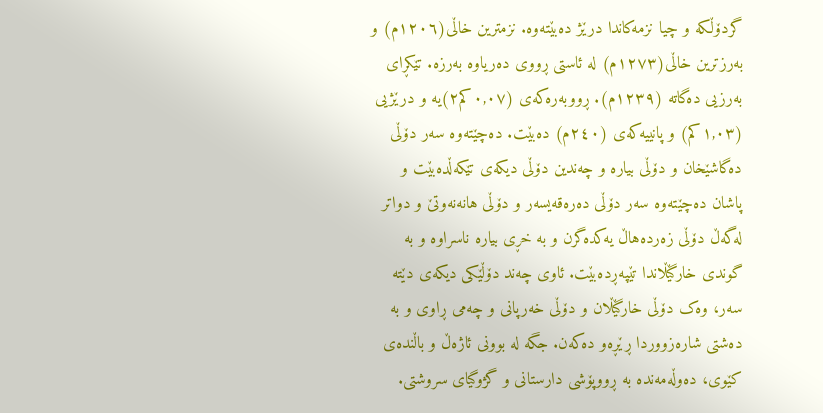گردۆڵکە و چیا نزمەکاندا درێژ دەبێتەوە. نزمترین خاڵی(١٢٠٦م) و بەرزترین خاڵی(١٢٧٣م) لە ئاستی ڕووی دەریاوە بەرزە. تێکڕای بەرزیی دەگاتە (١٢٣٩م). ڕووبەرەکەی (٠,٠٧کم٢)یە و درێژیی (١,٠٣کم) و پانییەکەی (٢٤٠م) دەبێت. دەچێتەوە سەر دۆڵی دەگاشێخان و دۆڵی بیارە و چەندین دۆڵی دیکەی تێکەڵدەبێت و پاشان دەچێتەوە سەر دۆڵی دەرەقەیسەر و دۆڵی هانەنەوتێ و دواتر لەگەڵ دۆڵی زەردەهاڵ یەکدەگرن و بە خڕی بیارە ناسراوە و بە گوندی خارگێڵاندا تێپەڕدەبێت. ئاوی چەند دۆڵێکی دیکەی دێتە سەر، وەک دۆڵی خارگێڵان و دۆڵی خەرپانی و چەمی ڕاوی و بە دەشتی شارەزووردا ڕێڕەو دەکەن. جگە له بوونی ئاژەڵ و باڵندەی کێوی، دەوڵەمەندە بە ڕووپۆشی دارستانی و گژوگیای سروشتی.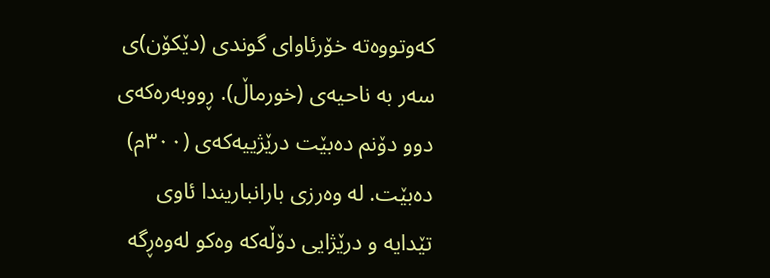کەوتووەتە خۆرئاوای گوندی (دێکۆن)ی سەر بە ناحیەی (خورماڵ). ڕووبەرەکەی دوو دۆنم دەبێت درێژیيەکەی (٣٠٠م) دەبێت. له وەرزی بارانباریندا ئاوی تێدایە و درێژایی دۆڵەکە وەکو لەوەڕگە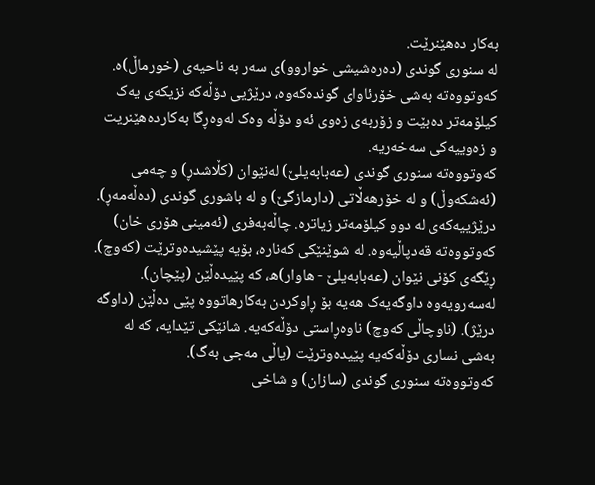بەکار دەهێنرێت.
لە سنوری گوندی (دەرەشیشی خواروو)ی سەر به ناحیەی (خورماڵ)ە. کەوتووەتە بەشی خۆرئاوای گوندەکەوە، درێژیی دۆڵەکە نزیکەی یەک کیلۆمەتر دەبێت و زۆربەى زەوى ئەو دۆڵە وەک لەوەڕگا بەکاردەهێنریت و زەوییەکی سەخەریە.
کەوتووەتە سنوری گوندی (عەبابەیلێ) لەنێوان (کڵاشدڕ) و چەمی (ئەشکەوڵ) و لە خۆرهەڵاتی (دارمازگێ) و لە باشوری گوندی (دەڵەمەڕ). درێژییەکەی لە دوو کیلۆمەتر زیاترە. چاڵەبەفری (ئەمینی هۆری خان) کەوتووەتە قەدپاڵیەوە. لە شوێنێکی کەنارە، بۆیە پێشیدەوترێت (کەوچ). ڕێگەی کۆنی نێوان (عەبابەیلێ - هاوار)ه، کە پێیدەڵێن (پێچان). لەسەرویەوە داوگەیەک هەیە بۆ ڕاوکردن بەکارهاتووە پێی دەڵێن (داوگە درێژ). (ناوچاڵی کەوچ) ناوەڕاستی دۆڵەکەیە. شانێکی تێدایە، کە لە بەشی نساری دۆڵەکەیە پێیدەوترێت (یاڵی مەجی بەگ).
کەوتووەتە سنوری گوندی (سازان) و شاخی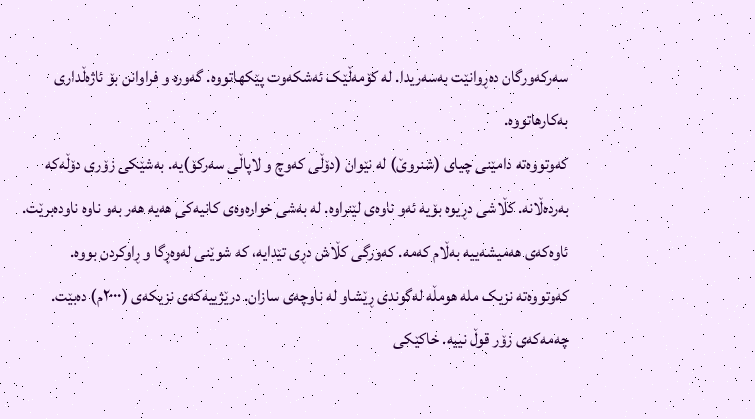سەرکەورگان دەڕوانێت بەسەریدا. لە کۆمەڵێک ئەشکەوت پێکهاتووە. گەورە و فراوانن بۆ ئاژەڵداری بەکارهاتووە.
کەوتووەتە دامێنی چیای (شنروێ) لە نێوان (دۆڵی کەوچ و لاپاڵی سەرکۆ)یە. بەشێکی زۆری دۆڵەکە بەردەڵانە. کڵاشی دڕیوە بۆیە ئەو ناوەی لێنراوە. لە بەشی خوارەوەی کانیەکی هەیە هەر بەو ناوە ناودەبرێت. ئاوەکەی هەمیشەییە بەڵام کەمە. کەورگی کڵاش دڕی تێدایە، کە شوێنی لەوەڕگا و ڕاوکردن بووە.
کەوتووەتە نزیک ملە هومڵە لەگوندی ڕێشاو لە ناوچەی سازان. درێژییەکەی نزیکەی (٢٠٠٠م) دەبێت. چەمەکەی زۆر قوڵ نیيە. خاکێکی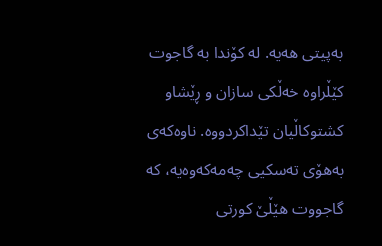بەپیتی هەیە. لە کۆندا بە گاجوت کێڵراوە خەڵکی سازان و ڕێشاو کشتوکاڵیان تێداکردووە. ناوەکەی بەهۆی تەسکیی چەمەکەوەیە، کە گاجووت هێڵێ کورتی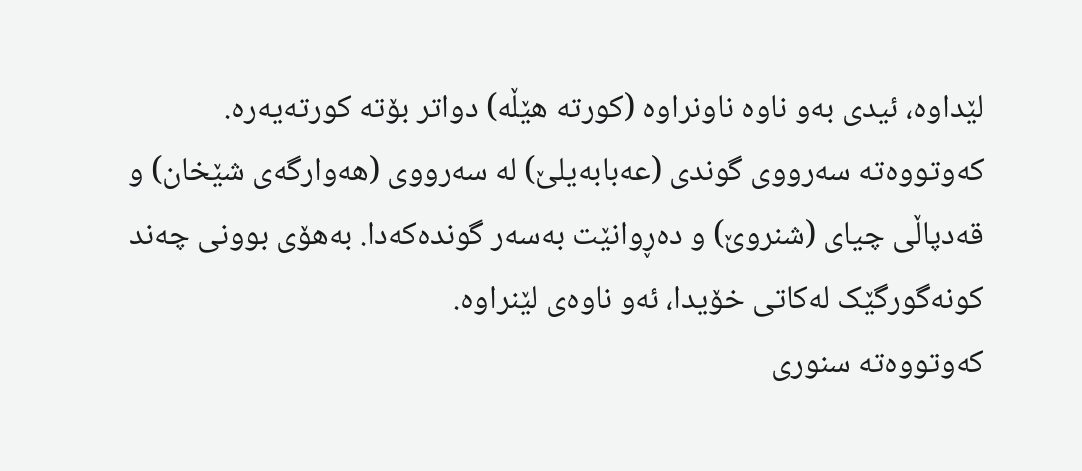لێداوە، ئیدی بەو ناوە ناونراوە (کورتە هێڵە) دواتر بۆتە کورتەیەرە.
کەوتووەتە سەرووی گوندی (عەبابەیلێ) لە سەرووی (هەوارگەی شێخان) و قەدپاڵی چیای (شنروێ) و دەڕوانێت بەسەر گوندەکەدا. بەهۆی بوونی چەند کونەگورگێک لەکاتی خۆیدا، ئەو ناوەی لێنراوە.
کەوتووەتە سنوری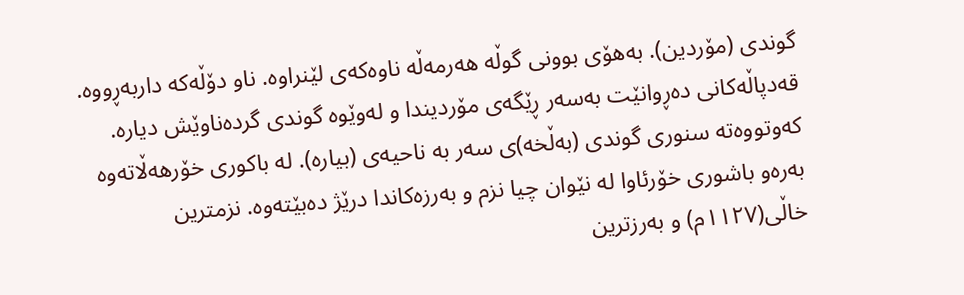گوندی (مۆردین). بەهۆی بوونی گوڵە هەرمەڵە ناوەکەی لێنراوە. ناو دۆڵەکە داربەڕووە. قەدپاڵەکانی دەڕوانێت بەسەر ڕێگەی مۆردیندا و لەوێوە گوندی گردەناوێش دیارە.
کەوتووەتە سنوری گوندی (بەڵخە)ی سەر بە ناحیەی (بیارە). لە باکوری خۆرهەڵاتەوە بەرەو باشوری خۆرئاوا لە نێوان چیا نزم و بەرزەکاندا درێژ دەبێتەوە. نزمترین خاڵی(١١٢٧م) و بەرزترین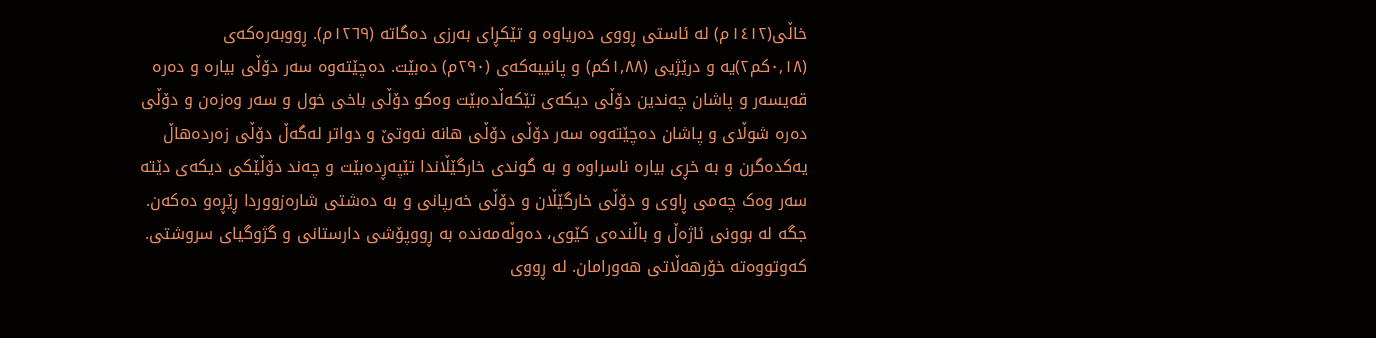خاڵی(١٤١٢م) لە ئاستی ڕووی دەریاوە و تێکڕای بەرزی دەگاتە (١٢٦٩م). ڕووبەرەکەی (٠,١٨کم٢)یە و درێژیی (١,٨٨کم) و پانییەکەی (٢٩٠م) دەبێت. دەچێتەوە سەر دۆڵی بیارە و دەرە قەیسەر و پاشان چەندین دۆڵی دیکەی تێکەڵدەبێت وەکو دۆڵی باخی خول و سەر وەزەن و دۆڵی دەرە شوڵای و پاشان دەچێتەوە سەر دۆڵی دۆڵی هانە نەوتێ و دواتر لەگەڵ دۆڵی زەردەهاڵ یەکدەگرن و بە خڕی بیارە ناسراوە و بە گوندی خارگێڵاندا تێپەڕدەبێت و چەند دۆڵێکی دیکەی دێتە سەر وەک چەمی ڕاوی و دۆڵی خارگێڵان و دۆڵی خەرپانی و بە دەشتی شارەزووردا ڕێڕەو دەکەن. جگە له بوونی ئاژەڵ و باڵندەی کێوی، دەوڵەمەندە بە ڕووپۆشی دارستانی و گژوگیای سروشتی.
کەوتووەتە خۆرهەڵاتی هەورامان. لە ڕووی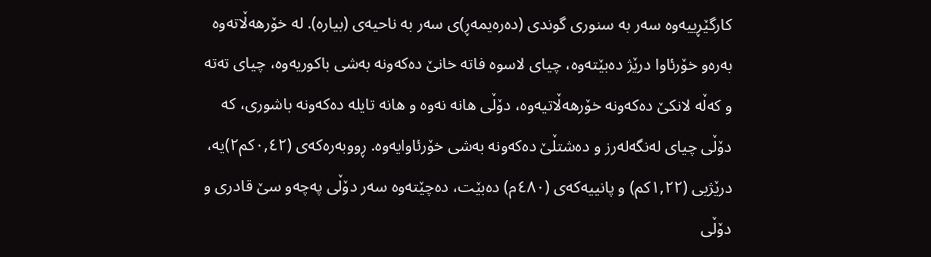کارگێڕییەوە سەر بە سنوری گوندی (دەرەیمەڕ)ی سەر بە ناحیەی (بیارە). لە خۆرهەڵاتەوە بەرەو خۆرئاوا درێژ دەبێتەوە، چیای لاسوە فاتە خانێ دەکەونە بەشی باکوریەوە، چیای تەتە و کەڵە لانکێ دەکەونە خۆرهەڵاتیەوە، دۆڵی هانە نەوە و هانە تایلە دەکەونە باشوری، کە دۆڵی چیای لەنگەلەرز و دەشتڵێ دەکەونە بەشی خۆرئاوایەوە. ڕووبەرەکەی (٠,٤٢کم٢)یە، درێژیی (١,٢٢کم) و پانییەکەی (٤٨٠م) دەبێت، دەچێتەوە سەر دۆڵی پەچەو سێ قادری و دۆڵی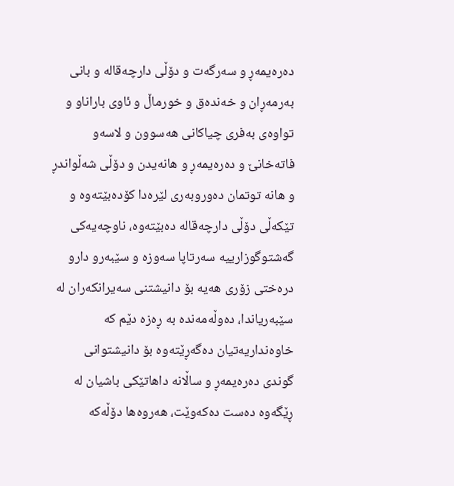دەرەیمەڕ و سەرگەت و دۆڵی دارچەقالە و بانی بەرمەڕان و خەندەق و خورماڵ و ئاوی باراناو و تواوەی بەفری چیاکانی هەسوون و لاسەو فاتەخانێ و دەرەیمەڕ و هانەیدن و دۆڵی شەڵواندڕ و هانە توتمان دەوروبەری لێرەدا کۆدەبێتەوە و تێکەڵی دۆڵی دارچەقالە دەبێتەوە، ناوچەیەکی گەشتوگوزارییە سەرتاپا سەوزە و سێبەرو دارو درەختی زۆری هەیە بۆ دانیشتنی سەیرانکەران لە سێبەریاندا، دەوڵەمەندە بە ڕەزە دێم کە خاوەنداریەتیان دەگەڕێتەوە بۆ دانیشتوانی گوندی دەرەیمەڕ و ساڵانە داهاتێکی باشیان لە ڕێگەوە دەست دەکەوێت، هەروەها دۆڵەکە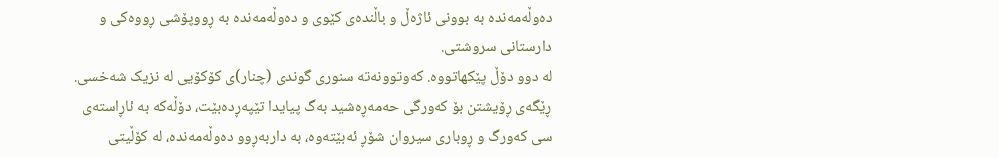دەوڵەمەندە بە بوونی ئاژەڵ و باڵندەی کێوی و دەوڵەمەندە بە ڕووپۆشی ڕووەکی و دارستانی سروشتی.
لە دوو دۆڵ پێکهاتووە. کەوتوونەتە سنوری گوندی (چنار)ی کۆکۆیی لە نزیک شەخسی. ڕێگەی ڕۆیشتن بۆ کەورگی حەمەڕەشید بەگ پیایدا تێپەڕدەبێت، دۆڵەکە بە ئاڕاستەی سی کەورگ و ڕوباری سیروان شۆڕ ئەبێتەوە، بە داربەڕوو دەوڵەمەندە، لە کۆڵیتی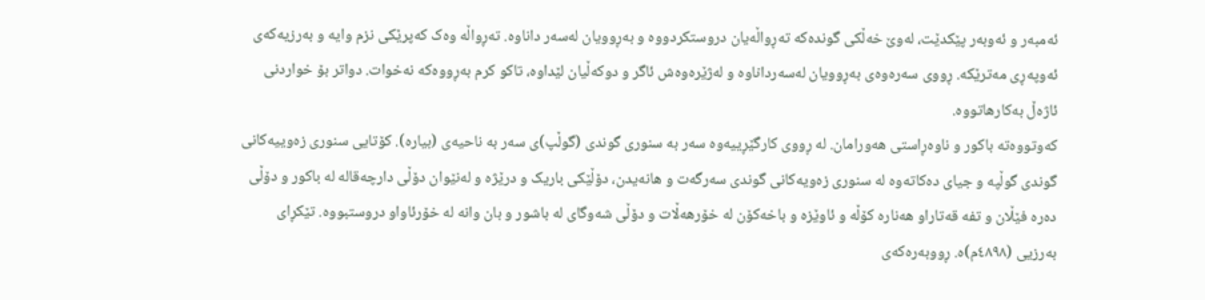ئەمبەر و ئەوبەر پێکدێت، لەوێ خەڵکی گوندەکە تەڕواڵەیان دروستکردووە و بەڕوویان لەسەر داناوە. تەڕواڵە وەک کەپرێکی نزم وایە و بەرزیەکەی ئەوپەڕی مەترێکە. ڕووی سەرەوەی بەڕوویان لەسەرداناوە و لەژێرەوەش ئاگر و دوکەڵیان لێداوە، تاکو کرم بەڕووەکە نەخوات. دواتر بۆ خواردنی ئاژەڵ بەکارهاتووە.
کەوتووەتە باکور و ناوەڕاستی هەورامان. لە ڕووی کارگێڕییەوە سەر بە سنوری گوندی (گوڵپ)ى سەر بە ناحیەی (بیارە). کۆتایی سنوری زەوییەکانی گوندی گوڵپە و جیای دەکاتەوە لە سنوری زەویەکانی گوندی سەرگەت و هانەیدن، دۆڵێکی باریک و درێژە و لەنێوان دۆڵی دارچەقالە لە باکور و دۆڵی دەرە فێڵان و تفە قەتاراو هەنارە کۆڵە و ئاوێزە و باخەکۆن لە خۆرهەڵات و دۆڵی شەوگای لە باشور و بان وانە لە خۆرئاواو دروستبووە. تێکڕای بەرزیی (٤٨٩٨م)ە. ڕووبەرەکەی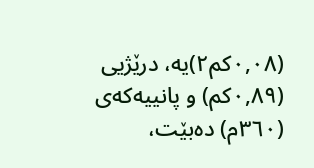(٠,٠٨کم٢)یە، درێژیی (٠,٨٩کم) و پانییەکەی (٣٦٠م) دەبێت،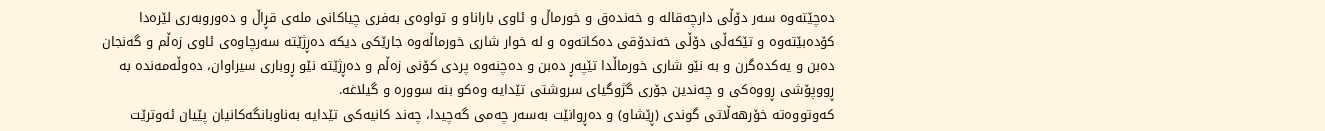دەچێتەوە سەر دۆڵی دارچەقالە و خەندەق و خورماڵ و ئاوی باراناو و تواوەی بەفری چیاکانی ملەی قڕاڵ و دەوروبەری لێرەدا کۆدەبێتەوە و تێکەڵی دۆڵی خەندۆقی دەکاتەوە و لە خوار شاری خورماڵەوە جارێکی دیکە دەڕژێتە سەرچاوەی ئاوی زەڵم و گەنجان دەبن و یەکدەگرن و بە نێو شاری خورماڵدا تێپەڕ دەبن و دەچنەوە پردی کۆنی زەڵم و دەڕژێتە نێو ڕوباری سیراوان، دەوڵەمەندە بە ڕووپۆشی ڕووەکی و چەندین جۆری گژوگیای سروشتی تێدایە وەکو بنە سوورە و گیلاغە.
کەوتووەتە خۆرهەڵاتی گوندی (ڕێشاو) و دەڕوانێت بەسەر چەمی گەچیدا، چەند کانیەکی تێدایە بەناوبانگەکانیان پێیان ئەوترێت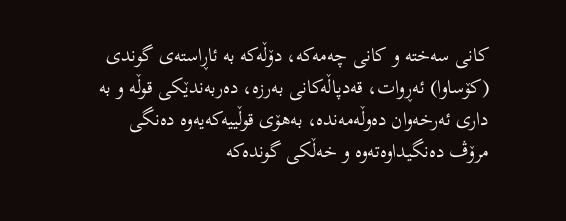کانی سەختە و کانی چەمەکە، دۆڵەکە بە ئاڕاستەی گوندی (کۆساوا) ئەڕوات، قەدپاڵەکانی بەرزە، دەربەندێکی قوڵە و بە داری ئەرخەوان دەوڵەمەندە، بەهۆی قوڵییەکەیەوە دەنگی مرۆڤ دەنگیداوەتەوە و خەڵکی گوندەکە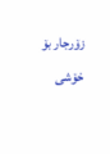زۆرجار بۆ خۆشی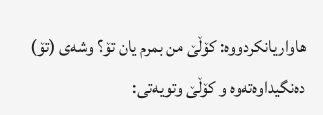هاواریانکردووە: کۆڵێ من بمرم یان تۆ؟ وشەی (تۆ) دەنگیداوەتەوە و کۆڵێ وتویەتی: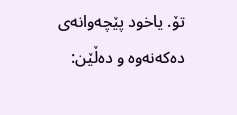تۆ. یاخود پێچەوانەی دەکەنەوە و دەڵێن: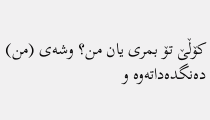کۆڵێ تۆ بمری یان من؟ وشەی (من) دەنگدەداتەوە و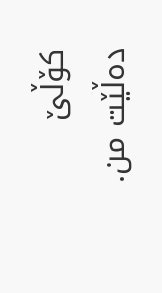کۆڵێ دەڵێت من.